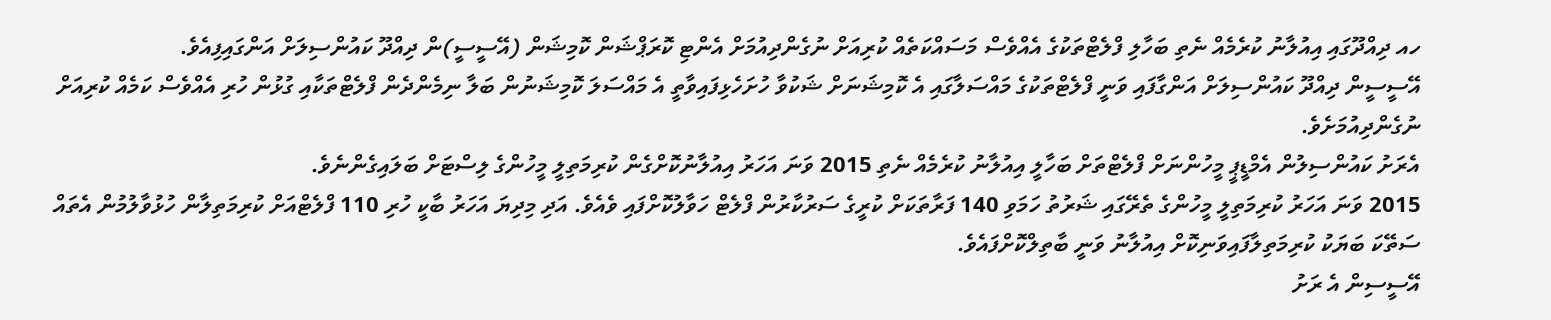ހއ ދިއްދޫގައި އިއުލާނު ކުރެމެއް ނެތި ބަހާލި ފްލެޓްތަކުގެ އެއްވެސް މަސައްކަތެއް ކުރިއަށް ނުގެންދިއުމަށް އެންޓި ކޮރަޕްޝަން ކޮމިޝަން (އޭސީސީ)ން ދިއްދޫ ކައުންސިލަށް އަންގައިފިއެވެ.
އޭސީސީން ދިއްދޫ ކައުންސިލަށް އަންގާފައި ވަނީ ފްލެޓްތަކުގެ މައްސަލާގައި އެ ކޮމިޝަނަށް ޝަކުވާ ހުށަހެޅިފައިވާތީ އެ މައްސަލަ ކޮމިޝަނުން ބަލާ ނިމެންދެން ފްލެޓްތަކާއި ގުޅުން ހުރި އެއްވެސް ކަމެއް ކުރިއަށް ނުގެންދިއުމަށެވެ.
އެރަށު ކައުންސިލުން އެމްޑީޕީ މީހުންނަށް ފްލެޓްތަށް ބަހާލީ އިއުލާނު ކުރެމެއް ނެތި 2015 ވަނަ އަހަރު އިއުލާނުކޮށްގެން ކުރިމަތިލީ މީހުންގެ ލިސްޓަށް ބަލައިގެންނެވެ.
2015 ވަނަ އަހަރު ކުރިމަތިލީ މީހުންގެ ތެރޭގައި ޝަރުތު ހަމަވި 140 ފަރާތަކަށް ކުރީގެ ސަރުކާރުން ފްލެޓް ހަވާލުކޮށްފައި ވެއެވެ. އަދި މިދިޔަ އަހަރު ބާކީ ހުރި 110 ފްލެޓްއަށް ކުރިމަތިލާން ހުޅުވާލުމުން އެތައް ސަތޭކަ ބަޔަކު ކުރިމަތިލާފައިވަނިކޮށް އިއުލާނު ވަނީ ބާތިލްކޮށްފައެވެ.
އޭސީސިން އެ ރަށު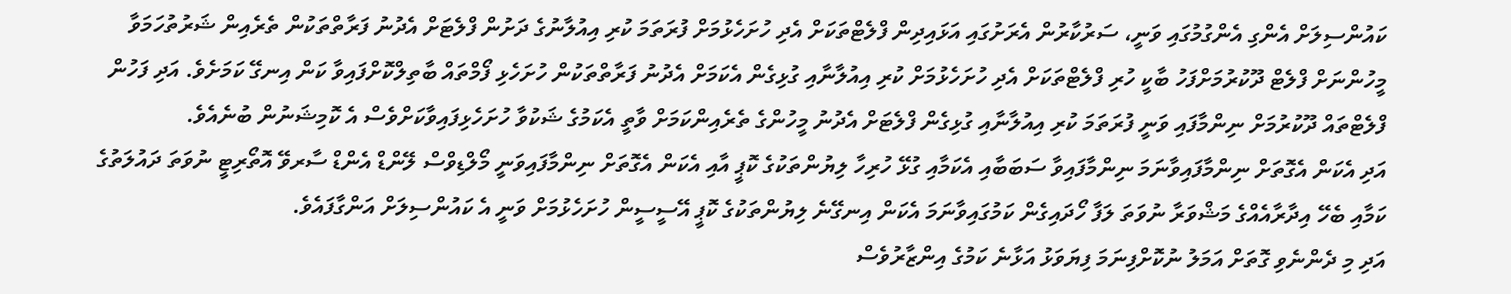ކައުންސިލަށް އެންގި އެންގުމުގައި ވަނީ، ސަރުކާރުން އެރަށުގައި އަޅައިދިން ފްލެޓްތަކަށް އެދި ހުށަހެޅުމަށް ފުރަތަމަ ކުރި އިއުލާނުގެ ދަށުން ފްލެޓަށް އެދުނު ފަރާތްތަކުން ތެރެއިން ޝަރުތުހަމަވާ މީހުންނަށް ފްލެޓް ދޫކުރުމަށްފަހު ބާކީ ހުރި ފްލެޓްތަކަށް އެދި ހުށަހެޅުމަށް ކުރި އިއުލާނާއި ގުޅިގެން އެކަމަށް އެދުނު ފަރާތްތަކުން ހުށަހެޅި ފޯމްތައް ބާތިލްކޮށްފައިވާ ކަން އިނގޭ ކަމަށެވެ. އަދި ފަހުން ފްލެޓްތައް ދޫކުރުމަށް ނިންމާފައި ވަނީ ފުރަތަމަ ކުރި އިއުލާނާއި ގުޅިގެން ފްލެޓަށް އެދުނު މީހުންގެ ތެރެއިންކަމަށް ވާތީ އެކަމުގެ ޝަކުވާ ހުށަހެޅިފައިވާކަށްވެސް އެ ކޮމިޝަނުން ބުނެއެވެ.
އަދި އެކަން އެގޮތަށް ނިންމާފައިވާނަމަ ނިންމާފައިވާ ސަބަބާއި އެކަމާއި ގުޅޭ ހުރިހާ ލިޔުންތަކުގެ ކޮޕީ އާއި އެކަން އެގޮތަށް ނިންމާފައިވަނީ މޯލްޑިވްސް ލޭންޑް އެންޑް ސާރވޭ އޮތޯރިޓީ ނުވަތަ ދައުލަތުގެ ކަމާއި ބެހޭ އިދާރާއެއްގެ މަޝްވަރާ ނުވަތަ ލަފާ ހޯދައިގެން ކަމުގައިވާނަމަ އެކަން އިނގޭނެ ލިޔުންތަކުގެ ކޮޕީ އޭސީސީން ހުށަހެޅުމަށް ވަނީ އެ ކައުންސިލަށް އަންގާފައެވެ.
އަދި މި ދެންނެވި ގޮތަށް އަމަލު ނުކޮށްފިނަމަ ފިޔަވަޅު އަޅާނެ ކަމުގެ އިންޒާރުވެސް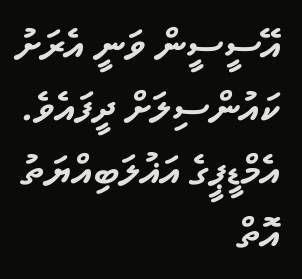އޭސީސީން ވަނީ އެރަށު ކައުންސިލަށް ދީފައެވެ.
އެމްޑީޕީގެ އަޣުލަބިއްޔަތު އޮތް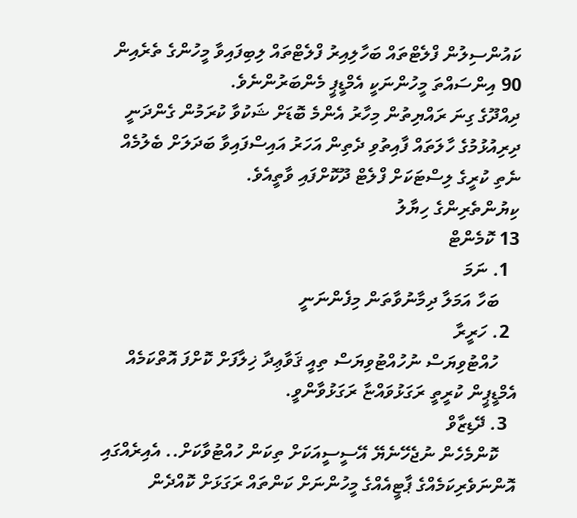ކައުންސިލުން ފްލެޓްތައް ބަހާލިއިރު ފްލެޓްތައް ލިބިފައިވާ މީހުންގެ ތެރެއިން 90 އިންސައްތަ މީހުންނަކީ އެމްޑީޕީ މެންބަރުންނެވެ.
ދިއްދޫގެ ގިނަ ރައްޔިތުން މިހާރު އެންމެ ބޮޑަށް ޝަކުވާ ކުރަމުން ގެންދަނީ ދިރިއުޅުމުގެ ހާލަތައް ފާއިތުވި ދެތިން އަހަރު އައިސްފައިވާ ބަދަލަށް ބެލުމެއް ނެތި ކުރީގެ ލިސްޓަކަށް ފްލެޓް ދޫކޮށްފައި ވާތީއެވެ.
ކިޔުންތެރިންގެ ހިޔާލު
13 ކޮމެންޓް
  1. ނަމަ
    ބަހާ އަމަލާ ދިމާނުވާތަން މިފެންނަނީ
  2. ހަރީރާ
    ހުއްޓުވިޔަސް ނުހުއްޓުވިޔަސް ތިއީ ޤަވާޢިދާ ޚިލާފަށް ކޮށްފަ އޮތްކަމެއް އެމްޑީޕީން ކުރީތީ ރަގަޅުވައްޏާ ރަގަޅުވާންވީ.
  3. ދޭޑިޒާވް
    ކޮންމެހެން ނުޖެހޭނެޔޭ އޭސީސީއަކަށް ތިކަން ހުއްޓުވާކަށް.. އެއިރެއްގައި އޮންނަވެރިކަމެއްގެ ޕާޓީއެއްގެ މީހުންނަށް ކަންތައް ރަގަޅަށް ކޮއްދެން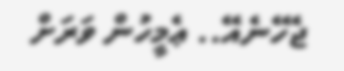ޖެހޭނެއޭ.. ޢެމީހުން ވަރަށް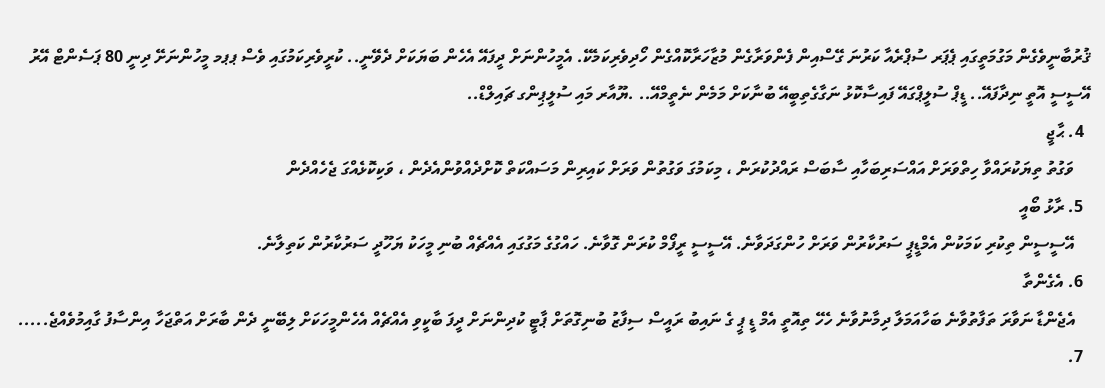ޤުރުބާނީވެގެން މަގުމަތީގައި ޕެޕަރ ސުޕްރެއާ ކަރުނަ ގޭސްއިން ފެންވަރާގެން މުޒާހަރާކޮއްގެން ހޯދިވެރިކަމެކޭ. އެމީހުންނަށް ދީފައޭ އެހެން ބަޔަކަށް ދެވޭނީ.. ކުރީވެރިކަމުގައި ވެސް ޕޕމ މީހުންނަށޭ ދިނީ 80 ޕަސެންޓް އޭރު އޭސީސީ އޮތީ ނިދާފައޭ.. ޑީޕް ސުލީޕްގައޭ ފައިސާކޮޅު ނަގާގެތިބީއޭ ބުނާކަށް މަމެން ނެތީމްއޭ.. .ޔޫއާރ މައި ސުލީޕިންގ ޗައިލްޑް..
  4. ޙާޖީ
    ވަގުތު ތިޔަކުރައްވާ ހިތްވަރަށް އައްސަރިބަހާއި ސާބަސް ރައްދުކުރަން ، މިކަމުގަ ވަގުތުން ވަރަށް ކައިރިން މަސައްކަތް ކޮށްދެއްވުންއެދެން ، ވަކިކޮޅެއްގަ ޖެހެއްދެން
  5. ރާޅު ބޯއީ
    އޭސީސީން ތިކުރި ކަމަކުން އެމްޑީޕީ ސަރުކާރުން ވަރަށް ހުންގަދަވާނެ. އޭސީސީ ރީފޯމް ކުރަން ގޮވާނެ. ހައްގުގެ މަގުގައި އެއްޗެއް ބުނި މީހަކު ޔަހޫދީ ސަރުކާރުން ކަތިލާނެ.
  6. އެގެންތާ
    އެޖެންޑާ ނަވާރަ ތަފާތުވާނެ ބަހާއަމަލާ ދިމާނުވާނެ ހެހޭ ތިއޮތީ އެމް ޑީ ޕީ ގެ ނައިބު ރައީސް ސިފާޒު ބުނިގޮތަށް ޕާޓީ ކުދިންނަށް ދީފަ ބާކީވި އެއްޗެއް އެހެންމީހަކަށް ލިބޭނީ ދެން ބާރަށް އަތްޖަހާ އިންސާފު ގާއިމުވެއްޖެ.....
  7.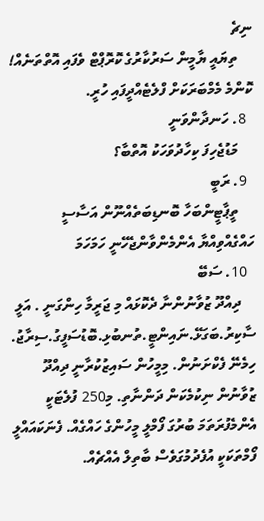ނިޗެ
    ތިޔައީ ޔާމީން ސަރުކާރުގެ ކޮރޮޕްޓް ވެފައި އޮތްތަނެއް! ކޮންމެ މެމްބަރަކަށް ފްލެޓެއްދީފައި ހުރީ.
  8. ހަނދާންވަނީ
    މަޑުޖެހިފަ ކިހާދުވަހަކު އޮތްބާ؟
  9. ރަބީ
    ތީޕާޓީންބަހާ ބޮނޑިބަތެއްނޫން އަސާސީ ހައްގެއްވިއްޔާ އެންމެންވާންޖެހޭނީ ހަމަހަމަ
  10. ސަބޭ
    ދިއްދޫ ޒުވާނުންނާ ދެކޮޅައް މި ޖަރީމާ ހިންގަނީ . އަލީ ސާކިރު.ބަގަޅޭ.ނައިންޓީ.ތުނބުޅި.ބޮޑުސަފީގު.ސިރާޖު. ހިމެނޭ ފެކްށަނުން. މިމީހުން ސައިޒުކުރާނީ ދިއްދޫ ޒުވާނުން ނިކުމެކަން ދަންނާތި. މި250 ފުލެޓަކީ އެންމެފުރަތަމަ ބުރުގަ ފޯމްލީ މީހުންގެ ހައްގެއް. ފެނަކައައްލީ ފޯމްތަކަކީ އުފެދުމުގަވެސް ބާތިލް އެއްޗެއް.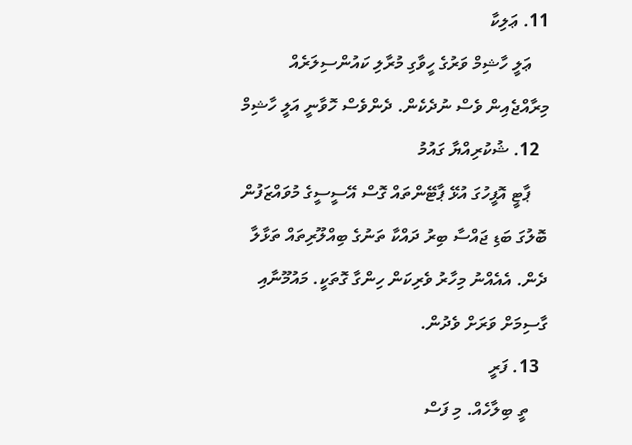11. ޢަލިކާ
    ޢަލީ ހާޝިމް ވަރުގެ ހީވާގި މުރާލި ކައުންސިލަރެއް މިރާއްޖެއިން ވެސް ނުދެކެން. ދެންވެސް ހޮވާނީ އަލީ ހާޝިމް
  12. ޝުކުރިއްޔާ ގައުމު
    ޕާޓީ އޮފީހުގަ އުޅޭ ޕާޓޭންތައް ގޮސް އޭސީސީގެ މުވައްޒަފުން ބޮލުގަ ބަޑި ޖައްސާ ބިރު ދައްކާ ތަނުގެ ބިއްލޫރިތައް ތަޅާލާ ދެން. އެއެއްނު މިހާރު ވެރިކަން ހިންގާ ގޮތަކީ. މައުމޫނާއި ގާސިމަށް ވަރަށް ވެދުން.
  13. ފަރީ
    ތީ ބިލާހެއް. މި ފަސް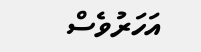އަހަރުވެސް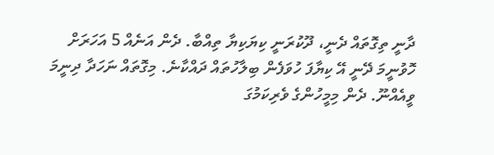ދާނީ ތިގޮތައް ދެނީ، ދޫކުރަނީ ކިޔަކިޔާ ތިއްބާ. ދެން އަނެއް 5 އަހަރަށް ހޮވުނީމަ ދޭނީ އޭ ކިޔާފަ ހުވަފެން ބިލާހުތައް ދައްކާނެ. މިގޮތައް ނަހަދާ ދިނީމަ ވީއެއްނޫ. ދެން މިމީހުންގެ ވެރިކަމުގަ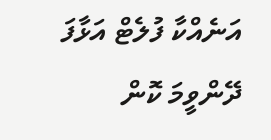އަނެއްކާ ފުލެޓް އަޅާފަ ދޭންވީމަ ކޮން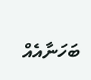ބަހަނާއެއް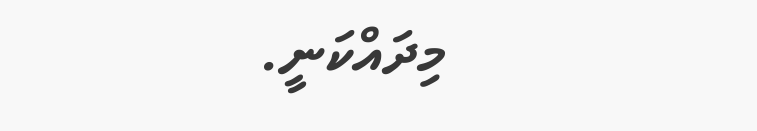މިދައްކަނީ.